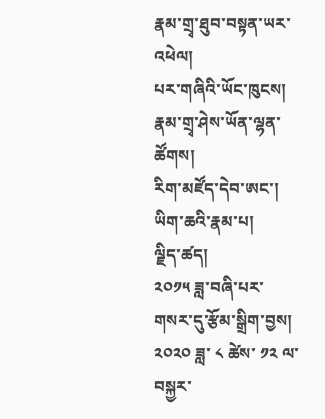རྣམ་གྲྭ་ཐུབ་བསྟན་ཡར་འཕེལ།
པར་གཞིའི་ཡོང་ཁུངས།
རྣམ་གྲྭ་ཤེས་ཡོན་ལྷན་ཚོགས།
རིག་མཛོད་དེབ་ཨང་།
ཡིག་ཆའི་རྣམ་པ།
ལྗིད་ཚད།
༢༠༡༥ ཟླ་བཞི་པར་གསར་དུ་རྩོམ་སྒྲིག་བྱས།
༢༠༢༠ ཟླ་ ༨ ཚེས་ ༡༢ ལ་བསྐྱར་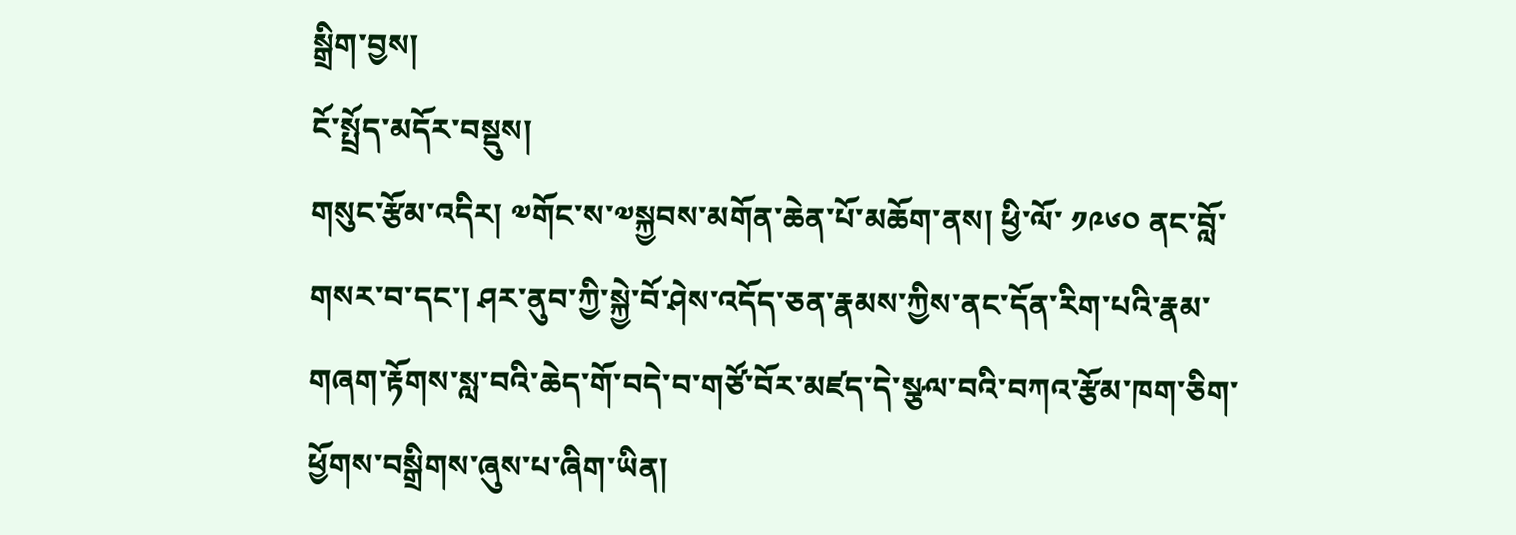སྒྲིག་བྱས།
ངོ་སྤྲོད་མདོར་བསྡུས།
གསུང་རྩོམ་འདིར། ༧གོང་ས་༧སྐྱབས་མགོན་ཆེན་པོ་མཆོག་ནས། ཕྱི་ལོ་ ༡༩༦༠ ནང་བློ་གསར་བ་དང་། ཤར་ནུབ་ཀྱི་སྐྱེ་བོ་ཤེས་འདོད་ཅན་རྣམས་ཀྱིས་ནང་དོན་རིག་པའི་རྣམ་གཞག་རྟོགས་སླ་བའི་ཆེད་གོ་བདེ་བ་གཙོ་བོར་མཛད་དེ་སྩལ་བའི་བཀའ་རྩོམ་ཁག་ཅིག་ཕྱོགས་བསྒྲིགས་ཞུས་པ་ཞིག་ཡིན།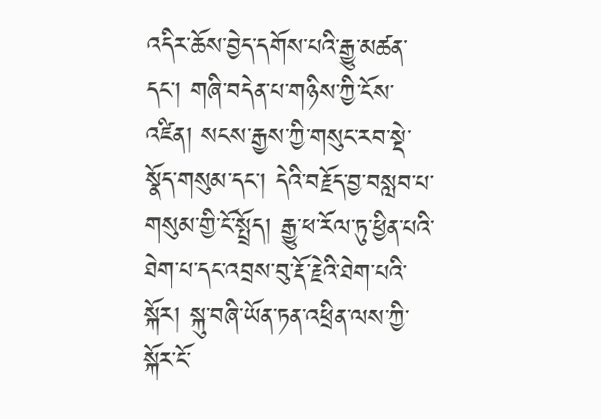འདིར་ཆོས་བྱེད་དགོས་པའི་རྒྱུ་མཚན་དང་། གཞི་བདེན་པ་གཉིས་ཀྱི་ངོས་འཛིན། སངས་རྒྱས་ཀྱི་གསུང་རབ་སྡེ་སྣོད་གསུམ་དང་། དེའི་བརྗོད་བྱ་བསླབ་པ་གསུམ་གྱི་ངོ་སྤྲོད། རྒྱུ་ཕ་རོལ་ཏུ་ཕྱིན་པའི་ཐེག་པ་དང་འབྲས་བུ་རྡོ་རྗེའི་ཐེག་པའི་སྐོར། སྐུ་བཞི་ཡོན་ཏན་འཕྲིན་ལས་ཀྱི་སྐོར་ངོ་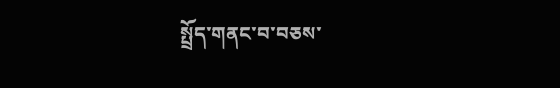སྤྲོད་གནང་བ་བཅས་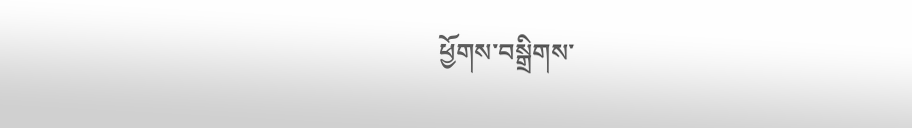ཕྱོགས་བསྒྲིགས་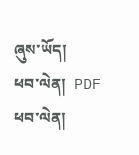ཞུས་ཡོད།
ཕབ་ལེན།  PDF  ཕབ་ལེན།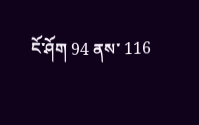ངོ་ཤོག 94 ནས་ 116